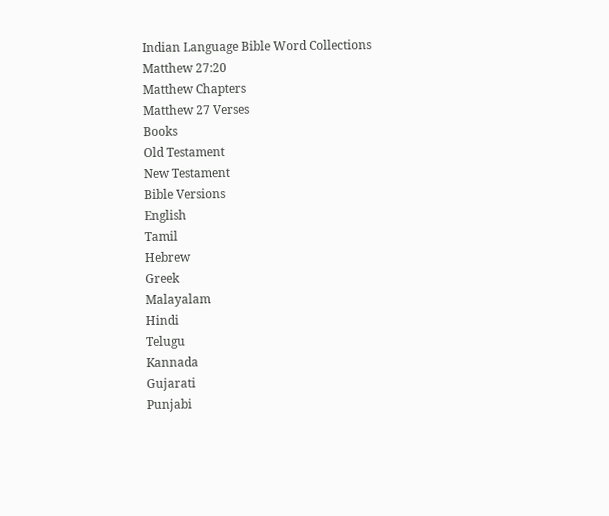Indian Language Bible Word Collections
Matthew 27:20
Matthew Chapters
Matthew 27 Verses
Books
Old Testament
New Testament
Bible Versions
English
Tamil
Hebrew
Greek
Malayalam
Hindi
Telugu
Kannada
Gujarati
Punjabi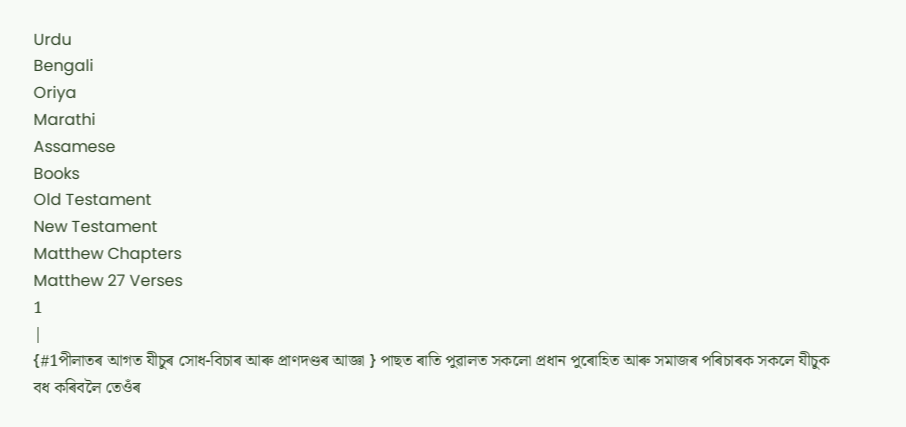Urdu
Bengali
Oriya
Marathi
Assamese
Books
Old Testament
New Testament
Matthew Chapters
Matthew 27 Verses
1
|
{#1পীলাতৰ আগত যীচুৰ সোধ-বিচাৰ আৰু প্ৰাণদণ্ডৰ আজ্ঞা } পাছত ৰাতি পুৱালত সকলো প্ৰধান পুৰোহিত আৰু সমাজৰ পৰিচাৰক সকলে যীচুক বধ কৰিবলৈ তেওঁৰ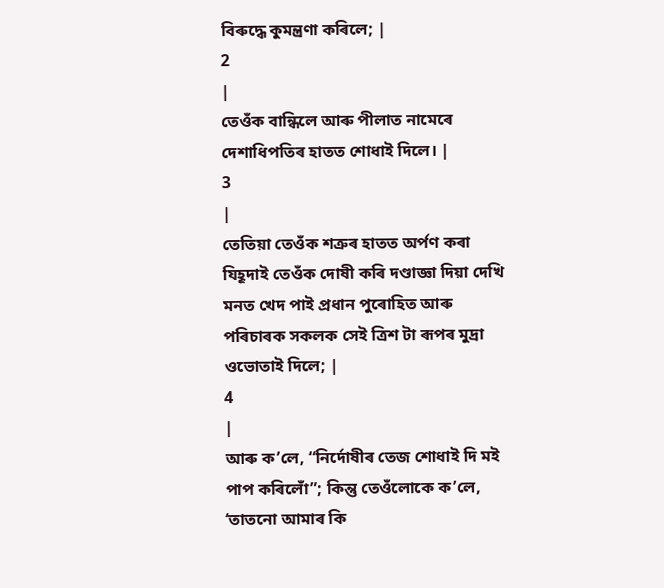বিৰুদ্ধে কুমন্ত্ৰণা কৰিলে; |
2
|
তেওঁক বান্ধিলে আৰু পীলাত নামেৰে দেশাধিপতিৰ হাতত শোধাই দিলে। |
3
|
তেতিয়া তেওঁক শত্ৰুৰ হাতত অৰ্পণ কৰা যিহূদাই তেওঁক দোষী কৰি দণ্ডাজ্ঞা দিয়া দেখি মনত খেদ পাই প্ৰধান পুৰোহিত আৰু পৰিচাৰক সকলক সেই ত্ৰিশ টা ৰূপৰ মুদ্ৰা ওভোতাই দিলে; |
4
|
আৰু ক’লে, “নিৰ্দোষীৰ তেজ শোধাই দি মই পাপ কৰিলোঁ”; কিন্তু তেওঁলোকে ক’লে, ‘তাতনো আমাৰ কি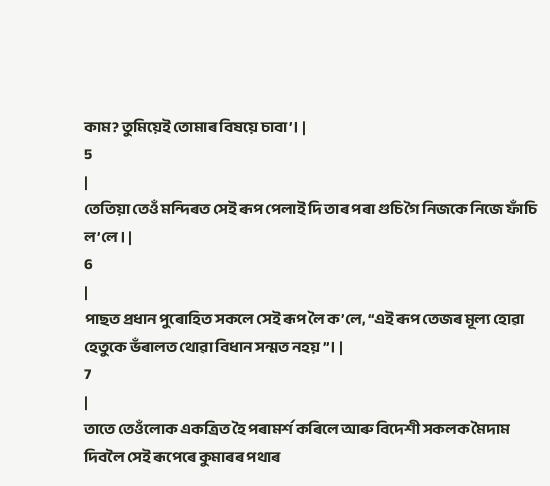কাম? তুমিয়েই তোমাৰ বিষয়ে চাবা’। |
5
|
তেতিয়া তেওঁ মন্দিৰত সেই ৰূপ পেলাই দি তাৰ পৰা গুচি গৈ নিজকে নিজে ফাঁচি ল’লে। |
6
|
পাছত প্ৰধান পুৰোহিত সকলে সেই ৰূপ লৈ ক’লে, “এই ৰূপ তেজৰ মূল্য হোৱা হেতুকে ভঁৰালত থোৱা বিধান সন্মত নহয়”। |
7
|
তাতে তেওঁলোক একত্ৰিত হৈ পৰামৰ্শ কৰিলে আৰু বিদেশী সকলক মৈদাম দিবলৈ সেই ৰূপেৰে কুমাৰৰ পথাৰ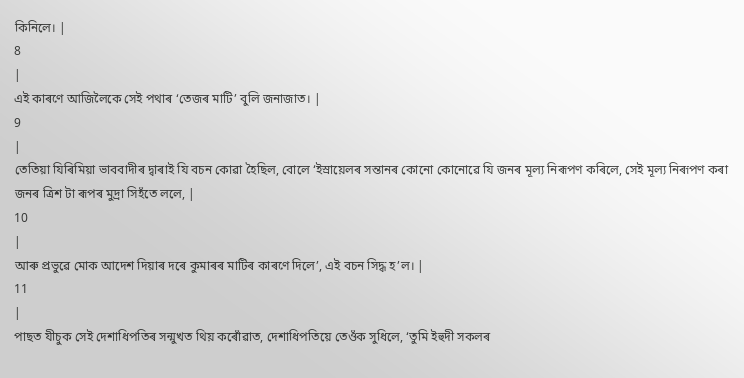কিনিলে। |
8
|
এই কাৰণে আজিলৈকে সেই পথাৰ ‘তেজৰ মাটি’ বুলি জনাজাত। |
9
|
তেতিয়া যিৰিমিয়া ভাববাদীৰ দ্বাৰাই যি বচন কোৱা হৈছিল, বোলে ‘ইস্ৰায়েলৰ সন্তানৰ কোনো কোনোৱে যি জনৰ মূল্য নিৰূপণ কৰিলে, সেই মূল্য নিৰূপণ কৰা জনৰ ত্রিশ টা ৰূপৰ মুদ্ৰা সিহঁতে ললে, |
10
|
আৰু প্ৰভুৱে মোক আদেশ দিয়াৰ দৰে কুমাৰৰ মাটিৰ কাৰণে দিলে’, এই বচন সিদ্ধ হ’ল। |
11
|
পাছত যীচুক সেই দেশাধিপতিৰ সন্মুখত থিয় কৰোঁৱাত, দেশাধিপতিয়ে তেওঁক সুধিলে, ‘তুমি ইহুদী সকলৰ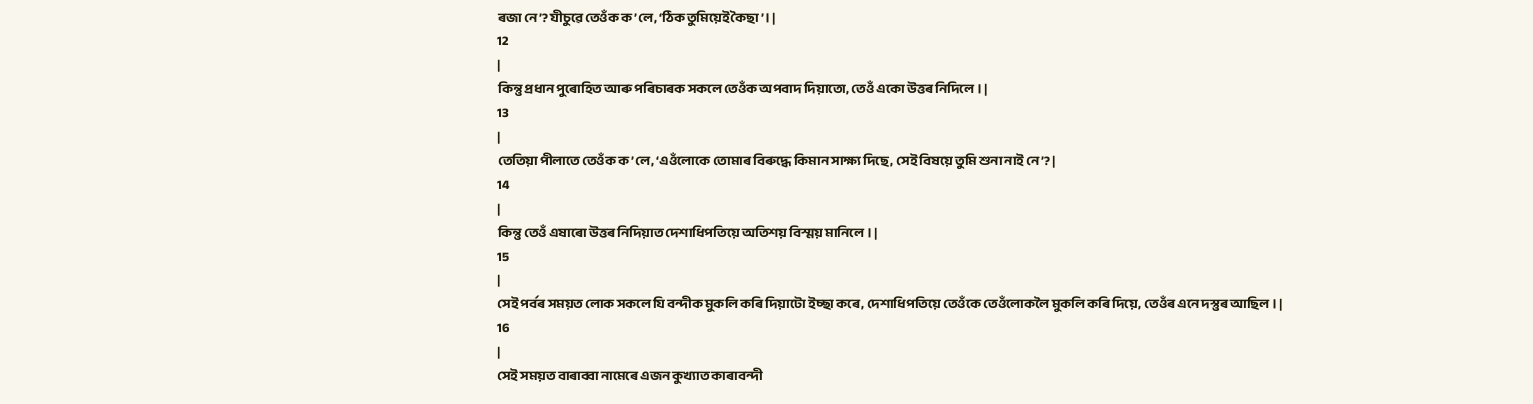ৰজা নে’? যীচুৱে তেওঁক ক’লে, ‘ঠিক তুমিয়েই কৈছা’। |
12
|
কিন্তু প্ৰধান পুৰোহিত আৰু পৰিচাৰক সকলে তেওঁক অপবাদ দিয়াতো, তেওঁ একো উত্তৰ নিদিলে। |
13
|
তেতিয়া পীলাতে তেওঁক ক’লে, ‘এওঁলোকে তোমাৰ বিৰুদ্ধে কিমান সাক্ষ্য দিছে, সেই বিষয়ে তুমি শুনা নাই নে’? |
14
|
কিন্তু তেওঁ এষাৰো উত্তৰ নিদিয়াত দেশাধিপতিয়ে অতিশয় বিস্ময় মানিলে। |
15
|
সেই পৰ্বৰ সময়ত লোক সকলে যি বন্দীক মুকলি কৰি দিয়াটো ইচ্ছা কৰে, দেশাধিপতিয়ে তেওঁকে তেওঁলোকলৈ মুকলি কৰি দিয়ে, তেওঁৰ এনে দস্তুৰ আছিল। |
16
|
সেই সময়ত বাৰাব্বা নামেৰে এজন কুখ্যাত কাৰাবন্দী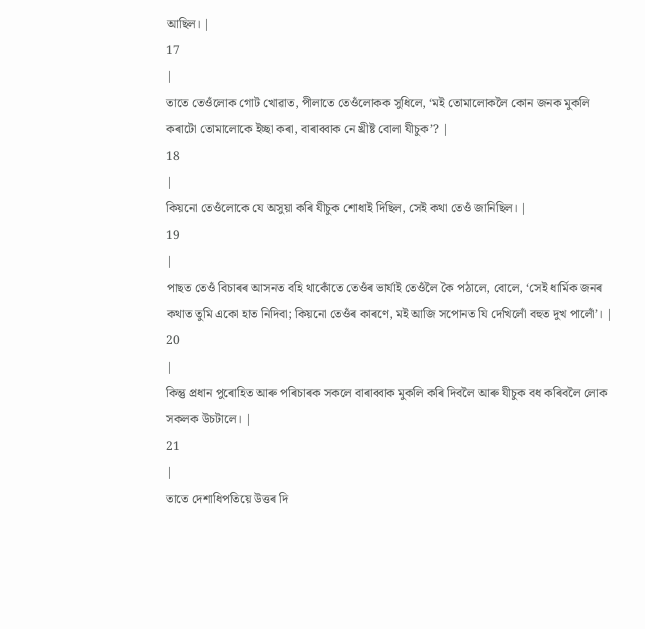আছিল। |
17
|
তাতে তেওঁলোক গোট খোৱাত, পীলাতে তেওঁলোকক সুধিলে, ‘মই তোমালোকলৈ কোন জনক মুকলি কৰাটো তোমালোকে ইচ্ছা কৰা, বাৰাব্বাক নে খ্ৰীষ্ট বোলা যীচুক’? |
18
|
কিয়নো তেওঁলোকে যে অসুয়া কৰি যীচুক শোধাই দিছিল, সেই কথা তেওঁ জানিছিল। |
19
|
পাছত তেওঁ বিচাৰৰ আসনত বহি থাকোঁতে তেওঁৰ ভাৰ্যাই তেওঁলৈ কৈ পঠালে, বোলে, ‘সেই ধাৰ্মিক জনৰ কথাত তুমি একো হাত নিদিবা; কিয়নো তেওঁৰ কাৰণে, মই আজি সপোনত যি দেখিলোঁ বহুত দুখ পালোঁ’। |
20
|
কিন্তু প্ৰধান পুৰোহিত আৰু পৰিচাৰক সকলে বাৰাব্বাক মুকলি কৰি দিবলৈ আৰু যীচুক বধ কৰিবলৈ লোক সকলক উচটালে। |
21
|
তাতে দেশাধিপতিয়ে উত্তৰ দি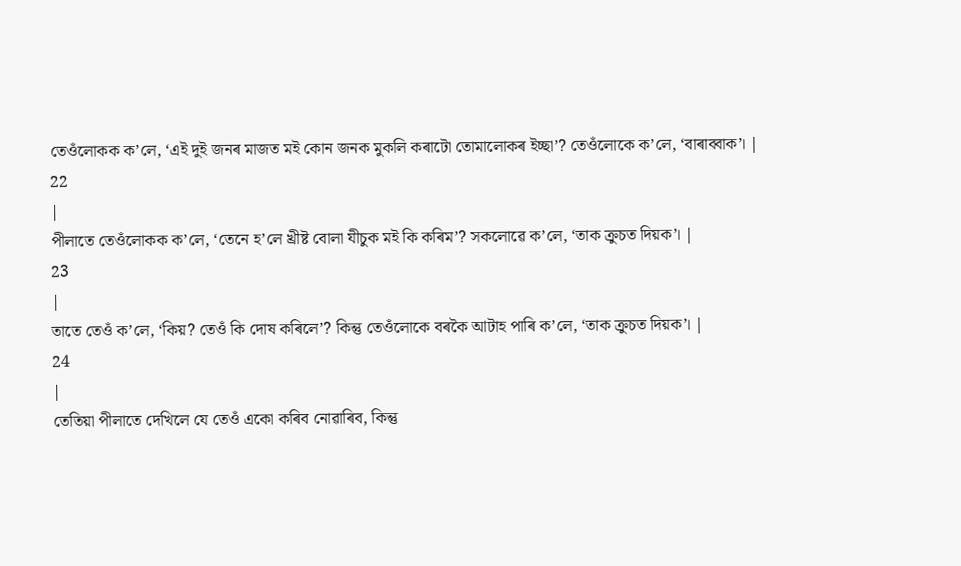তেওঁলোকক ক’লে, ‘এই দুই জনৰ মাজত মই কোন জনক মুকলি কৰাটো তোমালোকৰ ইচ্ছা’? তেওঁলোকে ক’লে, ‘বাৰাব্বাক’। |
22
|
পীলাতে তেওঁলোকক ক’লে, ‘তেনে হ’লে খ্ৰীষ্ট বোলা যীচুক মই কি কৰিম’? সকলোৱে ক’লে, ‘তাক ক্রুচত দিয়ক’। |
23
|
তাতে তেওঁ ক’লে, ‘কিয়? তেওঁ কি দোষ কৰিলে’? কিন্তু তেওঁলোকে বৰকৈ আটাহ পাৰি ক’লে, ‘তাক ক্রুচত দিয়ক’। |
24
|
তেতিয়া পীলাতে দেখিলে যে তেওঁ একো কৰিব নোৱাৰিব, কিন্তু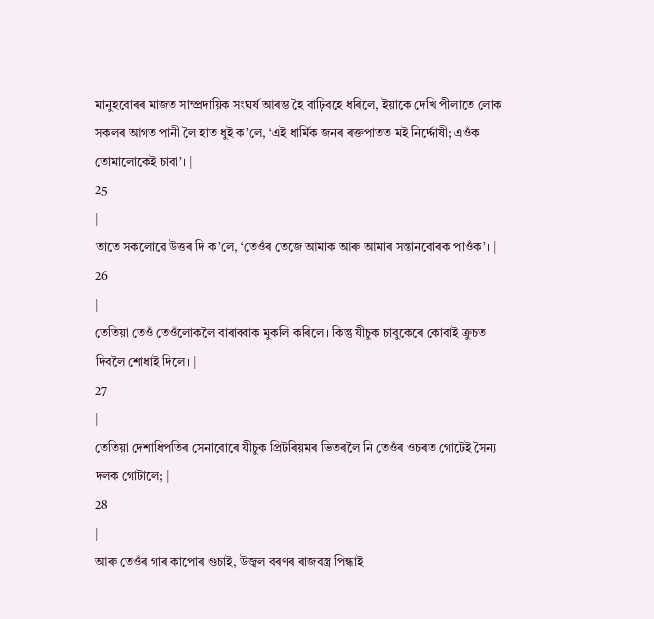মানুহবোৰৰ মাজত সাম্প্ৰদায়িক সংঘৰ্ষ আৰম্ভ হৈ বাঢ়িবহে ধৰিলে, ইয়াকে দেখি পীলাতে লোক সকলৰ আগত পানী লৈ হাত ধুই ক’লে, ‘এই ধাৰ্মিক জনৰ ৰক্তপাতত মই নিৰ্দ্দোষী; এওঁক তোমালোকেই চাবা’। |
25
|
তাতে সকলোৱে উত্তৰ দি ক’লে, ‘তেওঁৰ তেজে আমাক আৰু আমাৰ সন্তানবোৰক পাওঁক’। |
26
|
তেতিয়া তেওঁ তেওঁলোকলৈ বাৰাব্বাক মুকলি কৰিলে। কিন্তু যীচুক চাবুকেৰে কোবাই ক্রুচত দিবলৈ শোধাই দিলে। |
27
|
তেতিয়া দেশাধিপতিৰ সেনাবোৰে যীচুক প্ৰিটৰিয়মৰ ভিতৰলৈ নি তেওঁৰ ওচৰত গোটেই সৈন্য দলক গোটালে; |
28
|
আৰু তেওঁৰ গাৰ কাপোৰ গুচাই, উজ্বল বৰণৰ ৰাজবস্ত্ৰ পিন্ধাই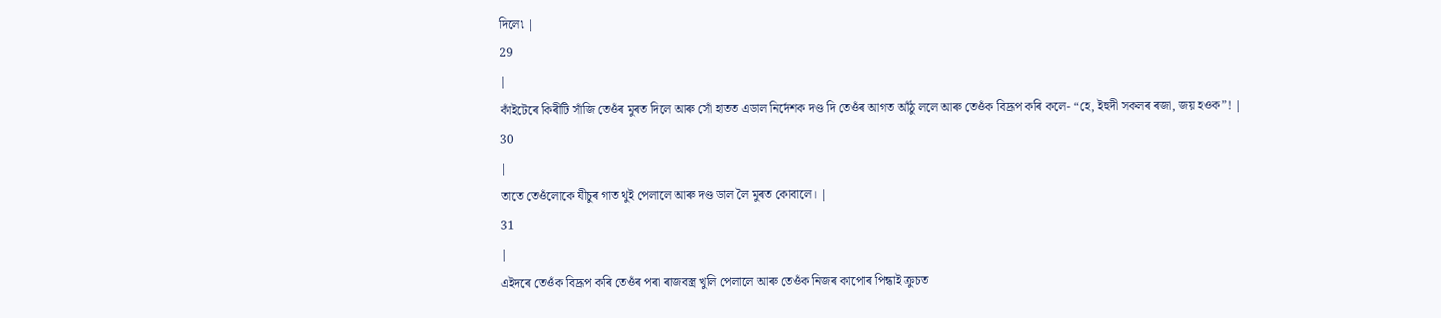দিলে৷ |
29
|
কাঁইটেৰে কিৰীটি সাঁজি তেওঁৰ মুৰত দিলে আৰু সোঁ হাতত এডাল নিৰ্দেশক দণ্ড দি তেওঁৰ আগত আঁঠু ললে আৰু তেওঁক বিদ্ৰূপ কৰি কলে- “হে, ইহুদী সকলৰ ৰজা, জয় হওক”! |
30
|
তাতে তেওঁলোকে যীচুৰ গাত থুই পেলালে আৰু দণ্ড ডাল লৈ মুৰত কোবালে। |
31
|
এইদৰে তেওঁক বিদ্ৰূপ কৰি তেওঁৰ পৰা ৰাজবস্ত্ৰ খুলি পেলালে আৰু তেওঁক নিজৰ কাপোৰ পিন্ধাই ক্রুচত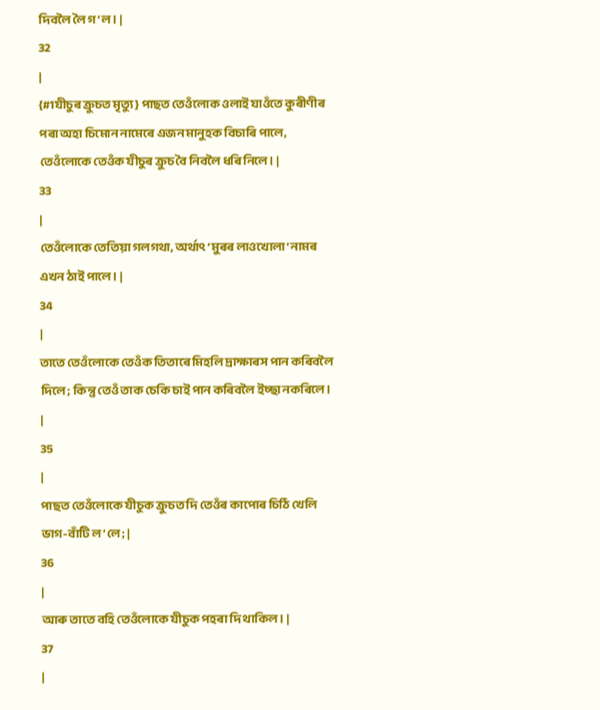দিবলৈ লৈ গ’ল। |
32
|
{#1যীচুৰ ক্ৰুচত মৃত্যু } পাছত তেওঁলোক ওলাই যাওঁতে কুৰীণীৰ পৰা অহা চিমোন নামেৰে এজন মানুহক বিচাৰি পালে, তেওঁলোকে তেওঁক যীচুৰ ক্ৰুচ বৈ নিবলৈ ধৰি নিলে। |
33
|
তেওঁলোকে তেতিয়া গলগথা, অৰ্থাৎ ‘মুৰৰ লাওখোলা’ নামৰ এখন ঠাই পালে। |
34
|
তাতে তেওঁলোকে তেওঁক তিতাৰে মিহলি দ্ৰাক্ষাৰস পান কৰিবলৈ দিলে; কিন্তু তেওঁ তাক চেকি চাই পান কৰিবলৈ ইচ্ছা নকৰিলে। |
35
|
পাছত তেওঁলোকে যীচুক ক্রুচত দি তেওঁৰ কাপোৰ চিঠি খেলি ভাগ-বাঁটি ল’লে; |
36
|
আৰু তাতে বহি তেওঁলোকে যীচুক পহৰা দি থাকিল। |
37
|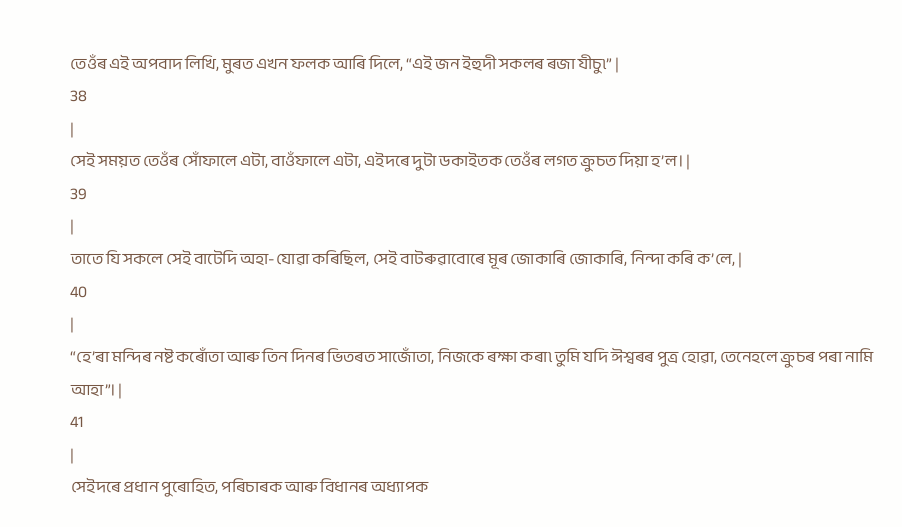তেওঁৰ এই অপবাদ লিখি, মুৰত এখন ফলক আৰি দিলে, “এই জন ইহুদী সকলৰ ৰজা যীচু৷” |
38
|
সেই সময়ত তেওঁৰ সোঁফালে এটা, বাওঁফালে এটা, এইদৰে দুটা ডকাইতক তেওঁৰ লগত ক্রুচত দিয়া হ’ল। |
39
|
তাতে যি সকলে সেই বাটেদি অহা-যোৱা কৰিছিল, সেই বাটৰুৱাবোৰে মূৰ জোকাৰি জোকাৰি, নিন্দা কৰি ক’লে, |
40
|
“হে’ৰা মন্দিৰ নষ্ট কৰোঁতা আৰু তিন দিনৰ ভিতৰত সাজোঁতা, নিজকে ৰক্ষা কৰা৷ তুমি যদি ঈশ্বৰৰ পুত্ৰ হোৱা, তেনেহলে ক্ৰুচৰ পৰা নামি আহা”। |
41
|
সেইদৰে প্ৰধান পুৰোহিত, পৰিচাৰক আৰু বিধানৰ অধ্যাপক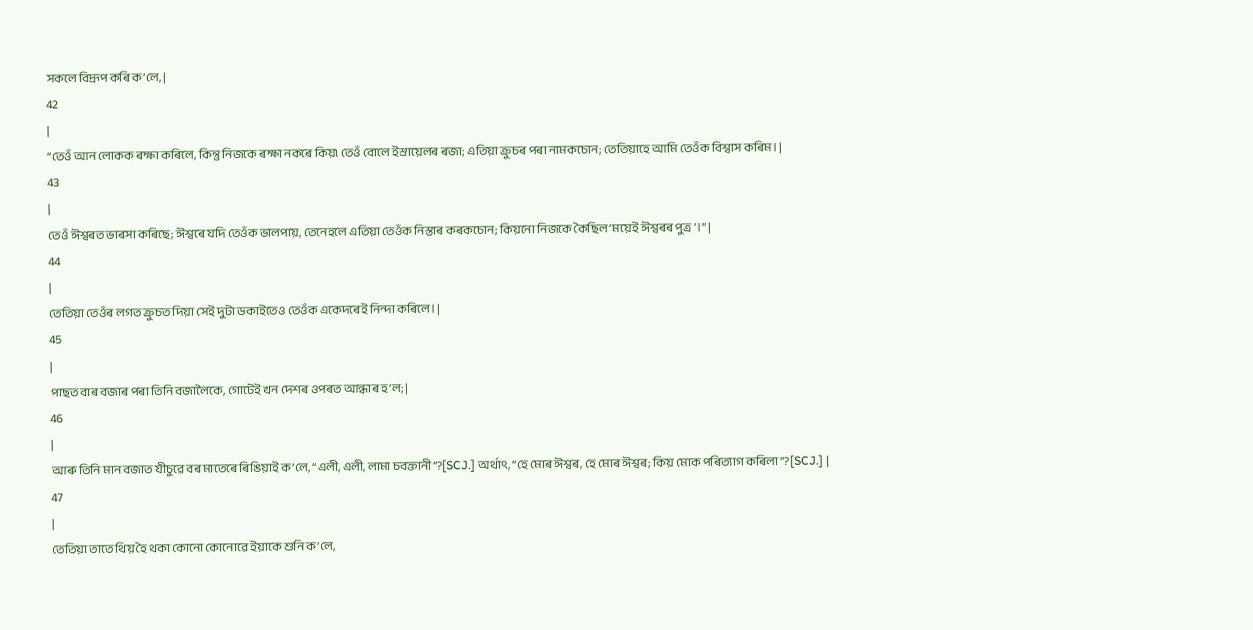সকলে বিদ্ৰূপ কৰি ক’লে, |
42
|
“তেওঁ আন লোকক ৰক্ষা কৰিলে, কিন্তু নিজকে ৰক্ষা নকৰে কিয়৷ তেওঁ বোলে ইস্ৰায়েলৰ ৰজা; এতিয়া ক্ৰুচৰ পৰা নামকচোন; তেতিয়াহে আমি তেওঁক বিশ্বাস কৰিম। |
43
|
তেওঁ ঈশ্বৰত ভাৰসা কৰিছে; ঈশ্বৰে যদি তেওঁক ভালপায়, তেনেহলে এতিয়া তেওঁক নিস্তাৰ কৰকচোন; কিয়নো নিজকে কৈছিল ‘ময়েই ঈশ্বৰৰ পুত্ৰ’।” |
44
|
তেতিয়া তেওঁৰ লগত ক্ৰুচত দিয়া সেই দুটা ডকাইতেও তেওঁক একেদৰেই নিন্দা কৰিলে। |
45
|
পাছত বাৰ বজাৰ পৰা তিনি বজালৈকে, গোটেই খন দেশৰ ওপৰত আন্ধাৰ হ’ল; |
46
|
আৰু তিনি মান বজাত যীচুৱে বৰ মাতেৰে ৰিঙিয়াই ক’লে, “এলী, এলী, লামা চবক্তানী”?[SCJ.] অৰ্থাৎ, “হে মোৰ ঈশ্বৰ, হে মোৰ ঈশ্বৰ; কিয় মোক পৰিত্যাগ কৰিলা”?[SCJ.] |
47
|
তেতিয়া তাতে থিয় হৈ থকা কোনো কোনোৱে ইয়াকে শুনি ক’লে,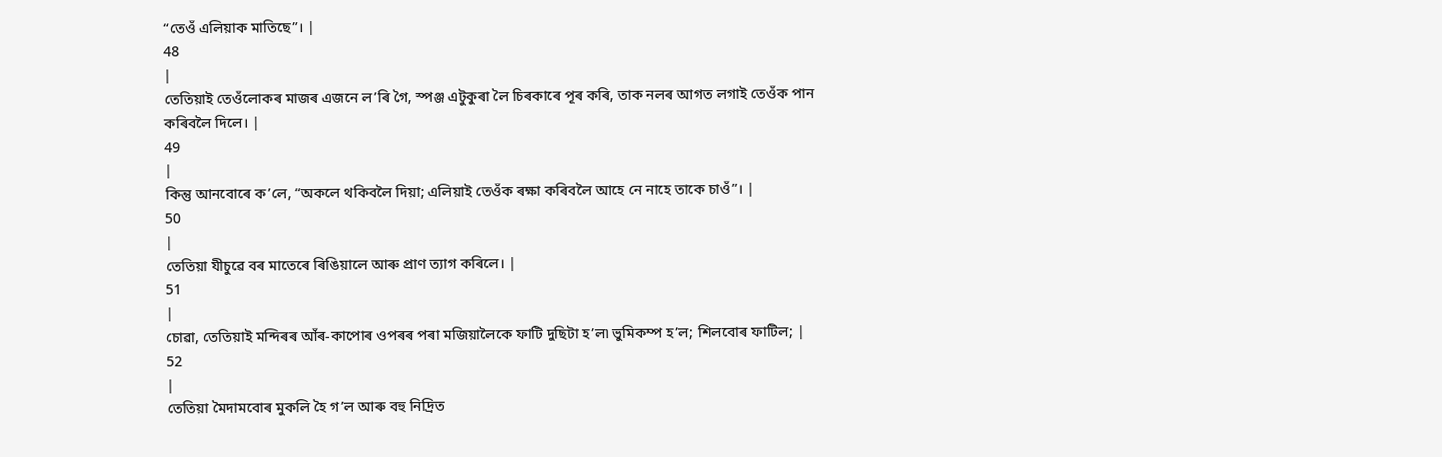“তেওঁ এলিয়াক মাতিছে”। |
48
|
তেতিয়াই তেওঁলোকৰ মাজৰ এজনে ল’ৰি গৈ, স্পঞ্জ এটুকুৰা লৈ চিৰকাৰে পূৰ কৰি, তাক নলৰ আগত লগাই তেওঁক পান কৰিবলৈ দিলে। |
49
|
কিন্তু আনবোৰে ক’লে, “অকলে থকিবলৈ দিয়া; এলিয়াই তেওঁক ৰক্ষা কৰিবলৈ আহে নে নাহে তাকে চাওঁ”। |
50
|
তেতিয়া যীচুৱে বৰ মাতেৰে ৰিঙিয়ালে আৰু প্ৰাণ ত্যাগ কৰিলে। |
51
|
চোৱা, তেতিয়াই মন্দিৰৰ আঁৰ-কাপোৰ ওপৰৰ পৰা মজিয়ালৈকে ফাটি দুছিটা হ’ল৷ ভুমিকম্প হ’ল; শিলবোৰ ফাটিল; |
52
|
তেতিয়া মৈদামবোৰ মুকলি হৈ গ’ল আৰু বহু নিদ্ৰিত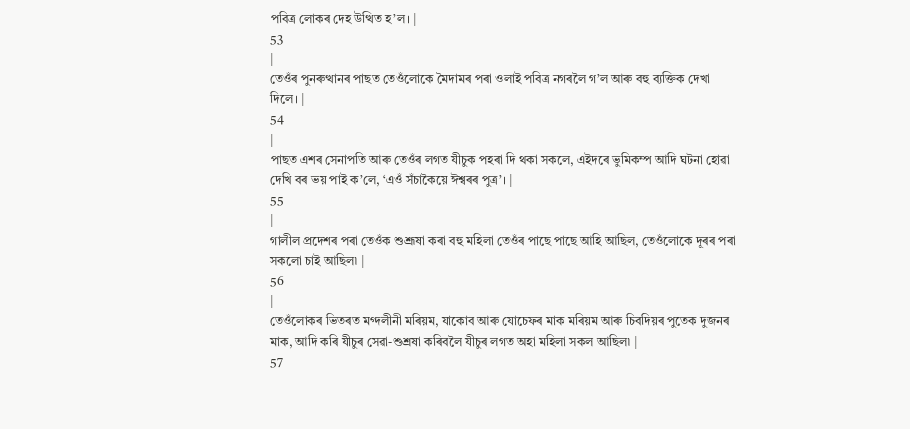পবিত্ৰ লোকৰ দেহ উত্থিত হ’ল। |
53
|
তেওঁৰ পুনৰুত্থানৰ পাছত তেওঁলোকে মৈদামৰ পৰা ওলাই পবিত্ৰ নগৰলৈ গ’ল আৰু বহু ব্যক্তিক দেখা দিলে। |
54
|
পাছত এশৰ সেনাপতি আৰু তেওঁৰ লগত যীচুক পহৰা দি থকা সকলে, এইদৰে ভুমিকম্প আদি ঘটনা হোৱা দেখি বৰ ভয় পাই ক’লে, ‘এওঁ সঁচাকৈয়ে ঈশ্বৰৰ পুত্ৰ’। |
55
|
গালীল প্ৰদেশৰ পৰা তেওঁক শুশ্ৰূষা কৰা বহু মহিলা তেওঁৰ পাছে পাছে আহি আছিল, তেওঁলোকে দূৰৰ পৰা সকলো চাই আছিল৷ |
56
|
তেওঁলোকৰ ভিতৰত মগ্দলীনী মৰিয়ম, যাকোব আৰু যোচেফৰ মাক মৰিয়ম আৰু চিবদিয়ৰ পুতেক দুজনৰ মাক, আদি কৰি যীচুৰ সেৱা-শুশ্ৰষা কৰিবলৈ যীচুৰ লগত অহা মহিলা সকল আছিল৷ |
57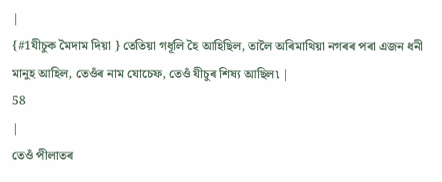|
{#1যীচুক মৈদাম দিয়া } তেতিয়া গধূলি হৈ আহিছিল, তালৈ অৰিমাথিয়া নগৰৰ পৰা এজন ধনী মানুহ আহিল, তেওঁৰ নাম যোচেফ, তেওঁ যীচুৰ শিষ্য আছিল৷ |
58
|
তেওঁ পীলাতৰ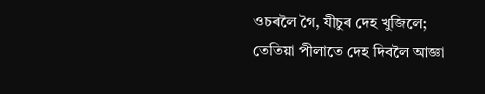ওচৰলৈ গৈ, যীচুৰ দেহ খুজিলে; তেতিয়া পীলাতে দেহ দিবলৈ আজ্ঞা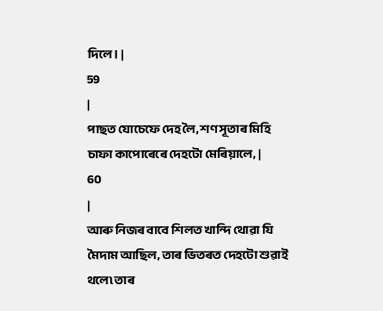দিলে। |
59
|
পাছত যোচেফে দেহ লৈ, শণ সূতাৰ মিহি চাফা কাপোৰেৰে দেহটো মেৰিয়ালে, |
60
|
আৰু নিজৰ বাবে শিলত খান্দি থোৱা যি মৈদাম আছিল, তাৰ ভিতৰত দেহটো শুৱাই থলে৷ তাৰ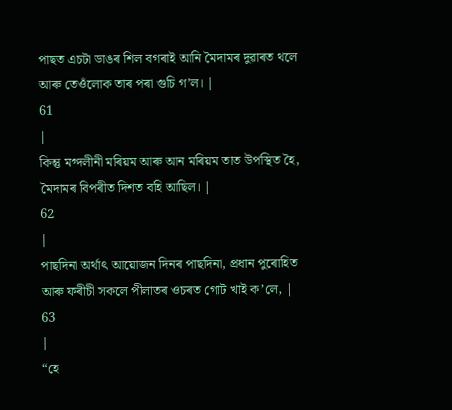পাছত এচটা ডাঙৰ শিল বগৰাই আনি মৈদামৰ দুৱাৰত থলে আৰু তেওঁলোক তাৰ পৰা গুচি গ’ল। |
61
|
কিন্তু মগ্দলীনী মৰিয়ম আৰু আন মৰিয়ম তাত উপস্থিত হৈ, মৈদামৰ বিপৰীত দিশত বহি আছিল। |
62
|
পাছদিনা অৰ্থাৎ আয়োজন দিনৰ পাছদিনা, প্ৰধান পুৰোহিত আৰু ফৰীচী সকলে পীলাতৰ ওচৰত গোট খাই ক’লে, |
63
|
“হে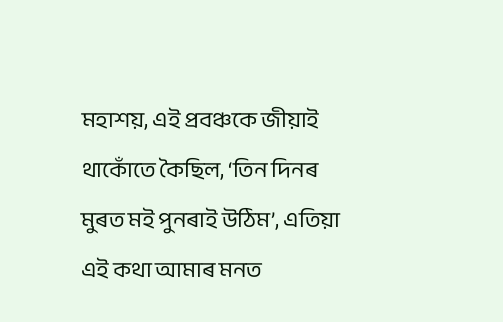মহাশয়, এই প্ৰবঞ্চকে জীয়াই থাকোঁতে কৈছিল, ‘তিন দিনৰ মুৰত মই পুনৰাই উঠিম’, এতিয়া এই কথা আমাৰ মনত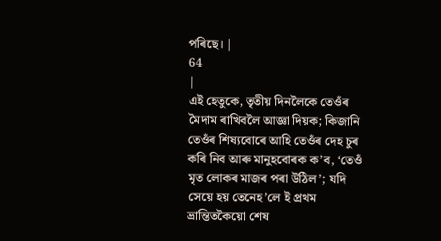পৰিছে। |
64
|
এই হেতুকে, তৃতীয় দিনলৈকে তেওঁৰ মৈদাম ৰাখিবলৈ আজ্ঞা দিয়ক; কিজানি তেওঁৰ শিষ্যবোৰে আহি তেওঁৰ দেহ চুৰ কৰি নিব আৰু মানুহবোৰক ক’ব, ‘তেওঁ মৃত লোকৰ মাজৰ পৰা উঠিল’; যদি সেয়ে হয় তেনেহ’লে ই প্ৰথম ভ্ৰান্তিতকৈয়ো শেষ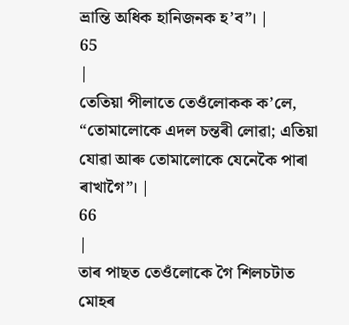ভ্ৰান্তি অধিক হানিজনক হ’ব”। |
65
|
তেতিয়া পীলাতে তেওঁলোকক ক’লে, “তোমালোকে এদল চন্তৰী লোৱা; এতিয়া যোৱা আৰু তোমালোকে যেনেকৈ পাৰা ৰাখাগৈ”। |
66
|
তাৰ পাছত তেওঁলোকে গৈ শিলচটাত মোহৰ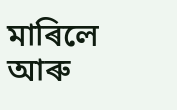মাৰিলে আৰু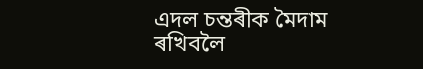এদল চন্তৰীক মৈদাম ৰখিবলৈ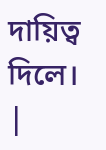দায়িত্ব দিলে। |